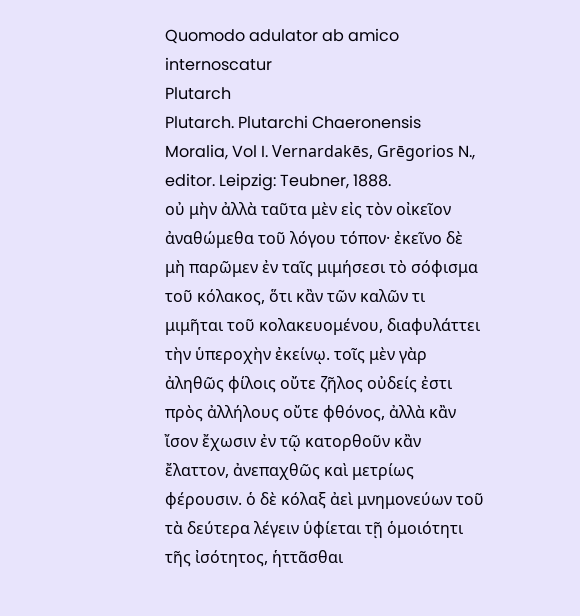Quomodo adulator ab amico internoscatur
Plutarch
Plutarch. Plutarchi Chaeronensis Moralia, Vol I. Vernardakēs, Grēgorios N., editor. Leipzig: Teubner, 1888.
οὐ μὴν ἀλλὰ ταῦτα μὲν εἰς τὸν οἰκεῖον ἀναθώμεθα τοῦ λόγου τόπον· ἐκεῖνο δὲ μὴ παρῶμεν ἐν ταῖς μιμήσεσι τὸ σόφισμα τοῦ κόλακος, ὅτι κἂν τῶν καλῶν τι μιμῆται τοῦ κολακευομένου, διαφυλάττει τὴν ὑπεροχὴν ἐκείνῳ. τοῖς μὲν γὰρ ἀληθῶς φίλοις οὔτε ζῆλος οὐδείς ἐστι πρὸς ἀλλήλους οὔτε φθόνος, ἀλλὰ κἂν ἴσον ἔχωσιν ἐν τῷ κατορθοῦν κἂν ἔλαττον, ἀνεπαχθῶς καὶ μετρίως φέρουσιν. ὁ δὲ κόλαξ ἀεὶ μνημονεύων τοῦ τὰ δεύτερα λέγειν ὑφίεται τῇ ὁμοιότητι τῆς ἰσότητος, ἡττᾶσθαι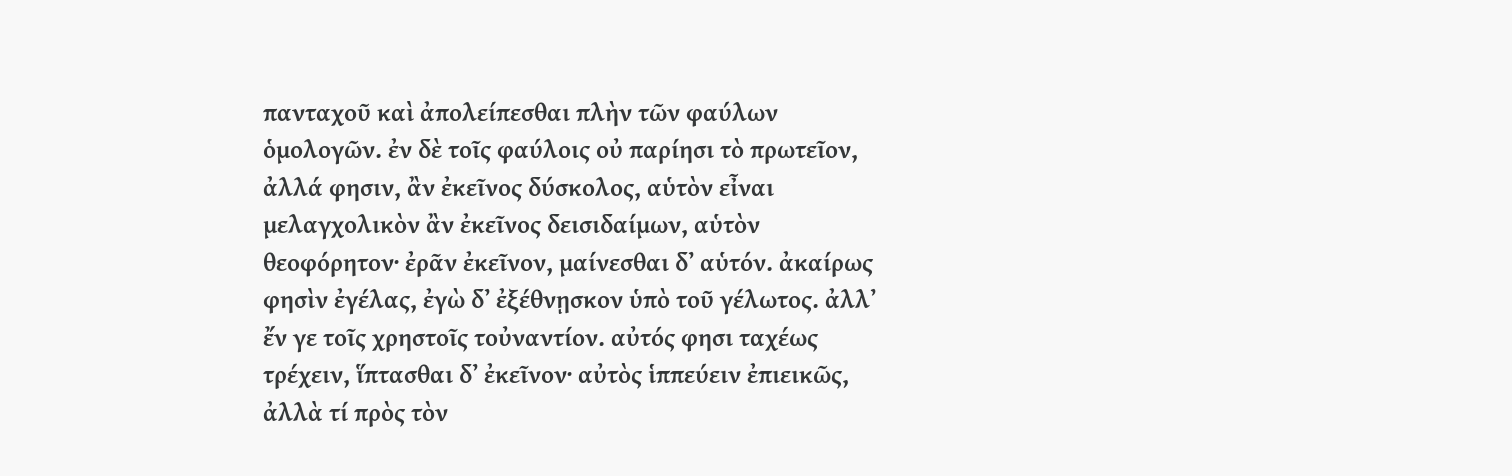πανταχοῦ καὶ ἀπολείπεσθαι πλὴν τῶν φαύλων ὁμολογῶν. ἐν δὲ τοῖς φαύλοις οὐ παρίησι τὸ πρωτεῖον, ἀλλά φησιν, ἂν ἐκεῖνος δύσκολος, αὑτὸν εἶναι μελαγχολικὸν ἂν ἐκεῖνος δεισιδαίμων, αὑτὸν θεοφόρητον· ἐρᾶν ἐκεῖνον, μαίνεσθαι δʼ αὑτόν. ἀκαίρως φησὶν ἐγέλας, ἐγὼ δʼ ἐξέθνῃσκον ὑπὸ τοῦ γέλωτος. ἀλλʼ ἔν γε τοῖς χρηστοῖς τοὐναντίον. αὐτός φησι ταχέως τρέχειν, ἵπτασθαι δʼ ἐκεῖνον· αὐτὸς ἱππεύειν ἐπιεικῶς, ἀλλὰ τί πρὸς τὸν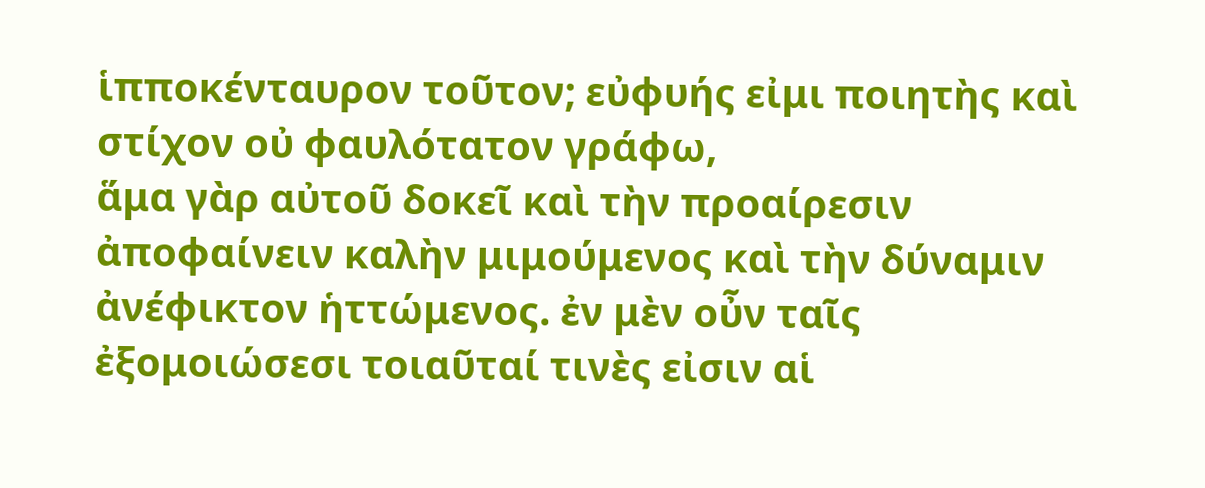ἱπποκένταυρον τοῦτον; εὐφυής εἰμι ποιητὴς καὶ στίχον οὐ φαυλότατον γράφω,
ἅμα γὰρ αὐτοῦ δοκεῖ καὶ τὴν προαίρεσιν ἀποφαίνειν καλὴν μιμούμενος καὶ τὴν δύναμιν ἀνέφικτον ἡττώμενος. ἐν μὲν οὖν ταῖς ἐξομοιώσεσι τοιαῦταί τινὲς εἰσιν αἱ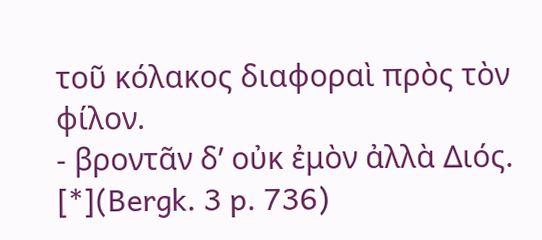τοῦ κόλακος διαφοραὶ πρὸς τὸν φίλον.
- βροντᾶν δʼ οὐκ ἐμὸν ἀλλὰ Διός.
[*](Bergk. 3 p. 736)